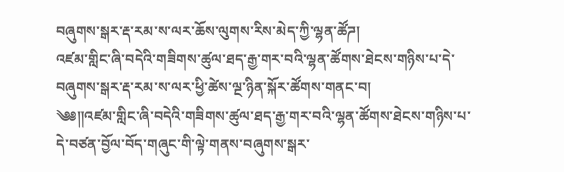བཞུགས་སྒར་རྡ་རམ་ས་ལར་ཆོས་ལུགས་རིས་མེད་ཀྱི་ལྷན་ཚོཌ།
འཛམ་གླིང་ཞི་བདེའི་གཟིགས་ཚུལ་ཐད་རྒྱ་གར་བའི་ལྷན་ཚོགས་ཐེངས་གཉིས་པ་དེ་བཞུགས་སྒར་རྡ་རམ་ས་ལར་ཕྱི་ཚེས་ལྔ་ཉིན་སྐོར་ཚོགས་གནང་བ།
༄༅༎འཛམ་གླིང་ཞི་བདེའི་གཟིགས་ཚུལ་ཐད་རྒྱ་གར་བའི་ལྷན་ཚོགས་ཐེངས་གཉིས་པ་དེ་བཙན་བྱོལ་བོད་གཞུང་གི་ལྟེ་གནས་བཞུགས་སྒར་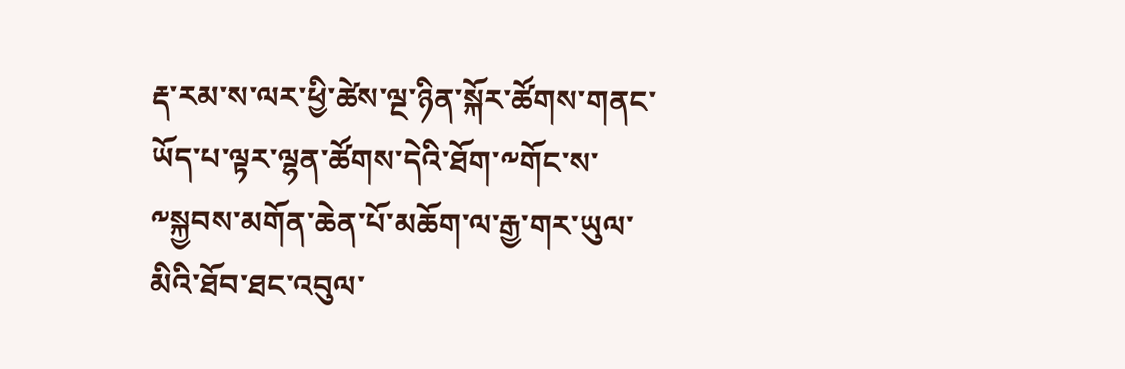རྡ་རམ་ས་ལར་ཕྱི་ཚེས་ལྔ་ཉིན་སྐོར་ཚོགས་གནང་ཡོད་པ་ལྟར་ལྷན་ཚོགས་དེའི་ཐོག་༸གོང་ས་༸སྐྱབས་མགོན་ཆེན་པོ་མཆོག་ལ་རྒྱ་གར་ཡུལ་མིའི་ཐོབ་ཐང་འབུལ་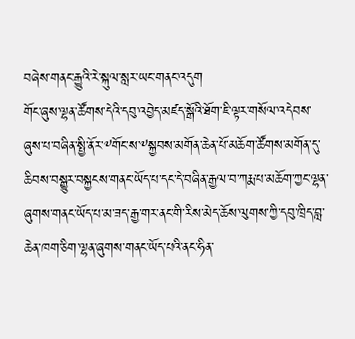བཞེས་གནང་རྒྱུའི་རེ་སྐུལ་སླར་ཡང་གནང་འདུག
གོང་ཞུས་ལྷན་ཚོགས་དེའི་དབུ་འབྱེད་མཛད་སྒོའི་ཐོག་ཇི་ལྟར་གསོལ་འདེབས་ཞུས་པ་བཞིན་སྤྱི་ནོར་༸གོང་ས་༸སྐྱབས་མགོན་ཆེན་པོ་མཆོག་ཚོགས་མགོན་དུ་ཆིབས་བསྒྱུར་བསྐྱངས་གནང་ཡོད་པ་དང་དེ་བཞིན་རྒྱལ་བ་ཀརྨ་པ་མཆོག་ཀྱང་ལྷན་ཞུགས་གནང་ཡོད་པ་མ་ཟད་རྒྱ་གར་ནང་གི་རིས་མེད་ཆོས་ལུགས་ཀྱི་དབུ་ཁྲིད་བླ་ཆེན་ཁག་ཅིག་ལྷན་ཞུགས་གནང་ཡོད་པའི་ནང་ཧིན་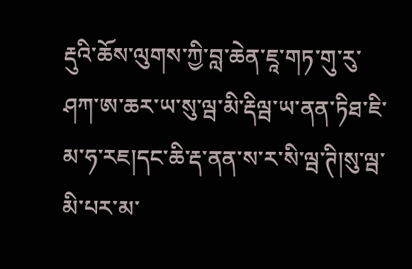རྡུའི་ཆོས་ལུགས་ཀྱི་བླ་ཆེན་ཇཱ་གཏ་གུ་རུ་ཤཀ་ཨ་ཆར་ཡ་སུ་ལྦ་མི་རྡིལྦ་ཡ་ནན་ཏིཐ་ཇི་མ་ཧ་རཇ།དང་ཆི་རྡ་ནན་ས་ར་སི་ལྦ་ཊི།སུ་ལྦ་མི་པར་མ་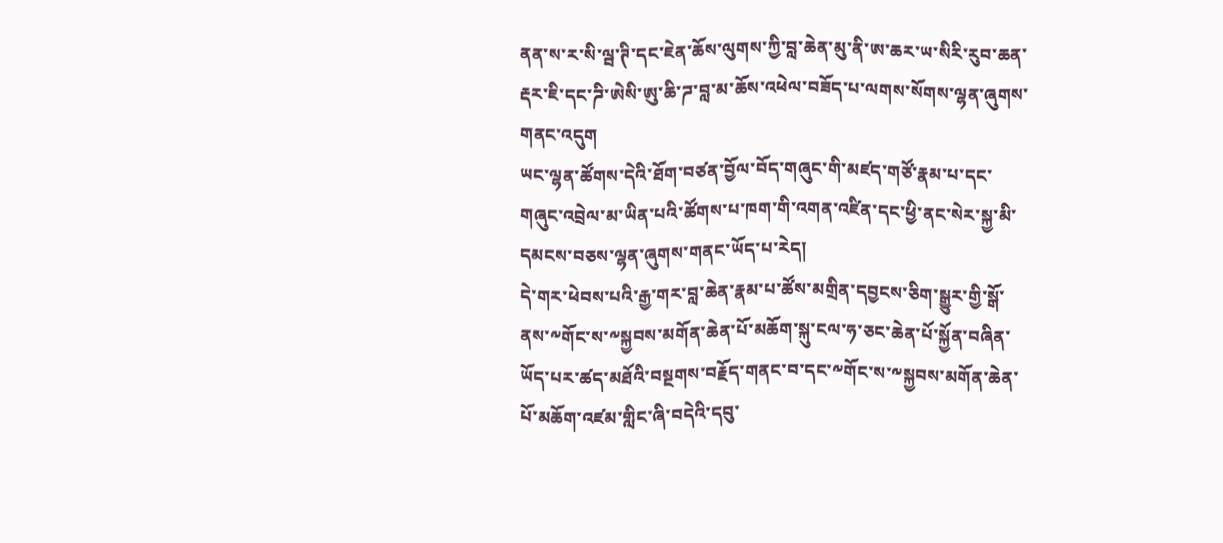ནན་ས་ར་སི་ལྦ་ཊི་དང་ཇེན་ཆོས་ལུགས་ཀྱི་བླ་ཆེན་མུ་ནི་ཨ་ཆར་ཡ་སིརི་རུབ་ཆན་རྡར་ཇི་དང་ཌི་ཨེསི་ཨུ་ཆི་ཌ་བླ་མ་ཆོས་འཕེལ་བཟོད་པ་ལགས་སོགས་ལྷན་ཞུགས་གནང་འདུག
ཡང་ལྷན་ཚོགས་དེའི་ཐོག་བཙན་བྱོལ་བོད་གཞུང་གི་མཛད་གཙོ་རྣམ་པ་དང་གཞུང་འབྲེལ་མ་ཡིན་པའི་ཚོགས་པ་ཁག་གི་འགན་འཛིན་དང་ཕྱི་ནང་སེར་སྐྱ་མི་དམངས་བཅས་ལྷན་ཞུགས་གནང་ཡོད་པ་རེད།
དེ་གར་ཕེབས་པའི་རྒྱ་གར་བླ་ཆེན་རྣམ་པ་ཚོས་མགྲིན་དབྱངས་ཅིག་སྒྱུར་གྱི་སྒོ་ནས་༸གོང་ས་༸སྐྱབས་མགོན་ཆེན་པོ་མཆོག་སྐུ་ངལ་ཧ་ཅང་ཆེན་པོ་སྐྱོན་བཞིན་ཡོད་པར་ཚད་མཐོའི་བསྔགས་བརྗོད་གནང་བ་དང་༸གོང་ས་༸སྐྱབས་མགོན་ཆེན་པོ་མཆོག་འཛམ་གླིང་ཞི་བདེའི་དབུ་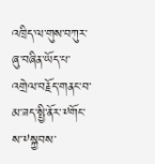འཁྲིད་ལ་གུས་བཀུར་ཞུ་བཞིན་ཡོད་པ་འགྲེལ་བརྗོད་གནང་བ་མ་ཟད་སྤྱི་ནོར་༸གོང་ས་༸སྐྱབས་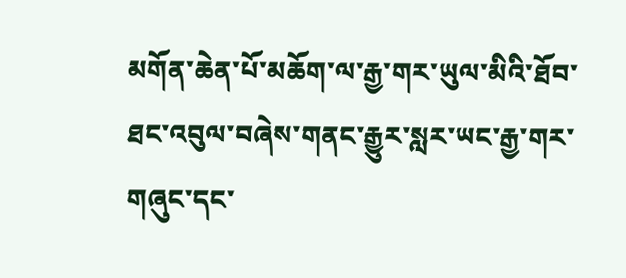མགོན་ཆེན་པོ་མཆོག་ལ་རྒྱ་གར་ཡུལ་མིའི་ཐོབ་ཐང་འབུལ་བཞེས་གནང་རྒྱུར་སླར་ཡང་རྒྱ་གར་གཞུང་དང་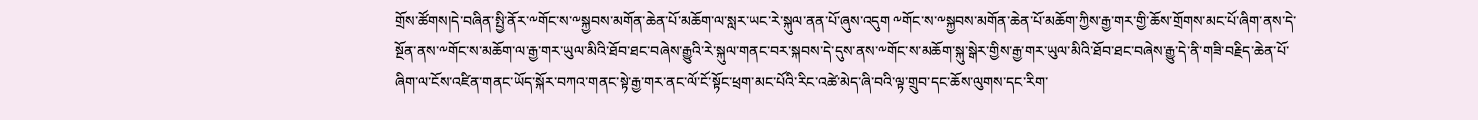གྲོས་ཚོགས།དེ་བཞིན་སྤྱི་ནོར་༸གོང་ས་༸སྐྱབས་མགོན་ཆེན་པོ་མཆོག་ལ་སླར་ཡང་རེ་སྐུལ་ནན་པོ་ཞུས་འདུག ༸གོང་ས་༸སྐྱབས་མགོན་ཆེན་པོ་མཆོག་ཀྱིས་རྒྱ་གར་གྱི་ཆོས་གྲོགས་མང་པོ་ཞིག་ནས་དེ་སྔོན་ནས་༸གོང་ས་མཆོག་ལ་རྒྱ་གར་ཡུལ་མིའི་ཐོབ་ཐང་བཞེས་རྒྱུའི་རེ་སྐུལ་གནང་བར་སྐབས་དེ་དུས་ནས་༸གོང་ས་མཆོག་སྐུ་སྒེར་གྱིས་རྒྱ་གར་ཡུལ་མིའི་ཐོབ་ཐང་བཞེས་རྒྱུ་དེ་ནི་གཟི་བརྗིད་ཆེན་པོ་ཞིག་ལ་ངོས་འཛིན་གནང་ཡོད་སྐོར་བཀའ་གནང་སྟེ་རྒྱ་གར་ནང་ལོ་ངོ་སྟོང་ཕྲག་མང་པོའི་རིང་འཚེ་མེད་ཞི་བའི་ལྟ་གྲུབ་དང་ཆོས་ལུགས་དང་རིག་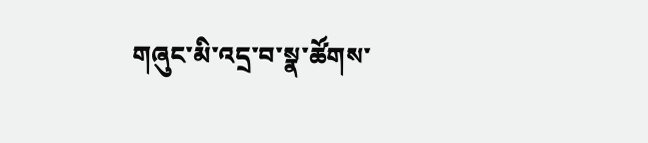གཞུང་མི་འདྲ་བ་སྣ་ཚོགས་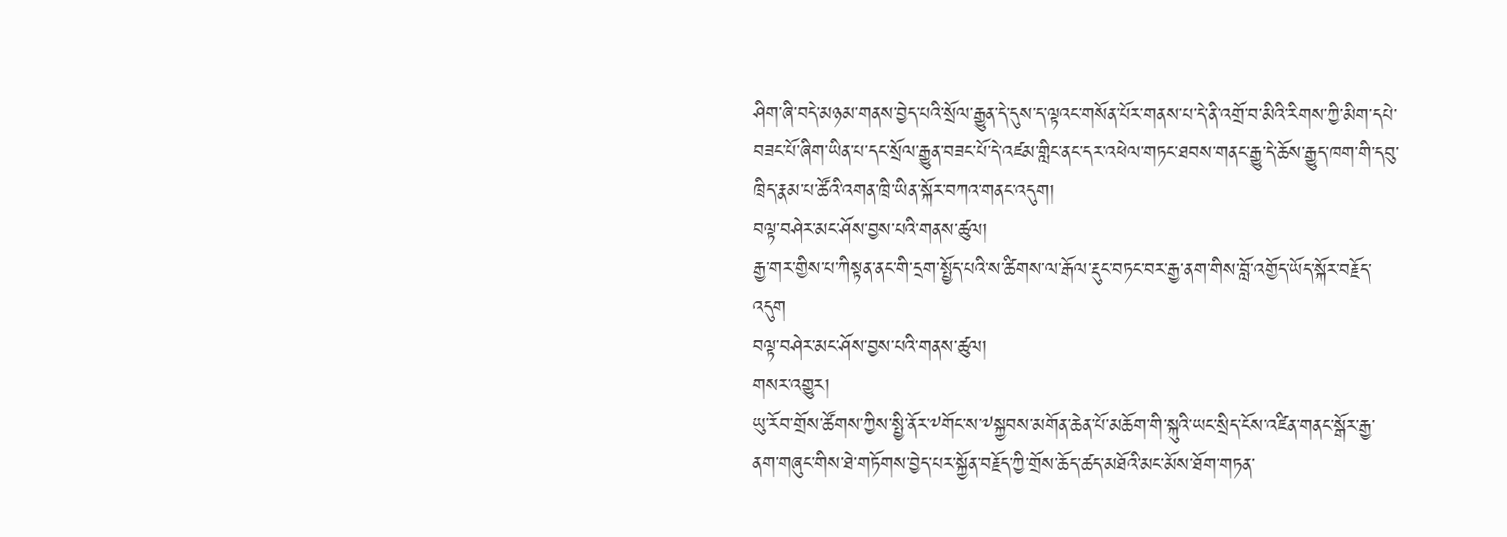ཤིག་ཞི་བདེ་མཉམ་གནས་བྱེད་པའི་སྲོལ་རྒྱུན་དེ་དུས་ད་ལྟའང་གསོན་པོར་གནས་པ་དེ་ནི་འགྲོ་བ་མིའི་རིགས་ཀྱི་མིག་དཔེ་བཟང་པོ་ཞིག་ཡིན་པ་དང་སྲོལ་རྒྱུན་བཟང་པོ་དེ་འཛམ་གླིང་ནང་དར་འཕེལ་གཏང་ཐབས་གནང་རྒྱུ་དེ་ཆོས་རྒྱུད་ཁག་གི་དབུ་ཁྲིད་རྣམ་པ་ཚོའི་འགན་ཁྲི་ཡིན་སྐོར་བཀའ་གནང་འདུག།
བལྟ་བཤེར་མང་ཤོས་བྱས་པའི་གནས་ཚུལ།
རྒྱ་གར་གྱིས་པ་ཀིསྟན་ནང་གི་དྲག་སྤྱོད་པའི་ས་ཚིགས་ལ་རྒོལ་རྡུང་བཏང་བར་རྒྱ་ནག་གིས་བློ་འགྱོད་ཡོད་སྐོར་བརྗོད་འདུག
བལྟ་བཤེར་མང་ཤོས་བྱས་པའི་གནས་ཚུལ།
གསར་འགྱུར།
ཡུ་རོབ་གྲོས་ཚོགས་ཀྱིས་སྤྱི་ནོར་༸གོང་ས་༸སྐྱབས་མགོན་ཆེན་པོ་མཆོག་གི་སྐུའི་ཡང་སྲིད་ངོས་འཛིན་གནང་སྒོར་རྒྱ་ནག་གཞུང་གིས་ཐེ་གཏོགས་བྱེད་པར་སྐྱོན་བརྗོད་ཀྱི་གྲོས་ཆོད་ཚད་མཐོའི་མང་མོས་ཐོག་གཏན་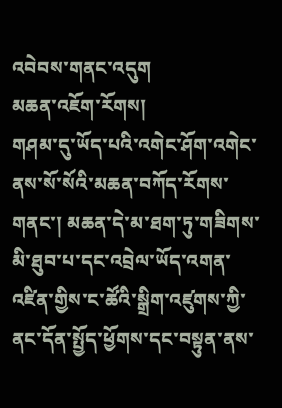འབེབས་གནང་འདུག
མཆན་འཇོག་རོགས།
གཤམ་དུ་ཡོད་པའི་འགེང་ཤོག་འགེང་ནས་སོ་སོའི་མཆན་བཀོད་རོགས་གནང་། མཆན་དེ་མ་ཐག་ཏུ་གཟིགས་མི་ཐུབ་པ་དང་འབྲེལ་ཡོད་འགན་འཛིན་གྱིས་ང་ཚོའི་སྒྲིག་འཛུགས་ཀྱི་ནང་དོན་སྤྱོད་ཕྱོགས་དང་བསྟུན་ནས་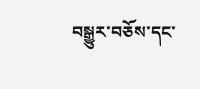བསྒྱུར་བཅོས་དང་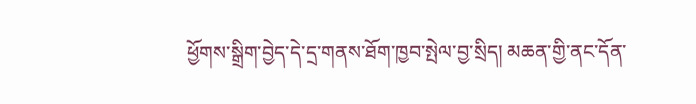ཕྱོགས་སྒྲིག་བྱེད་དེ་དྲ་གནས་ཐོག་ཁྱབ་སྤེལ་བྱ་སྲིད། མཆན་གྱི་ནང་དོན་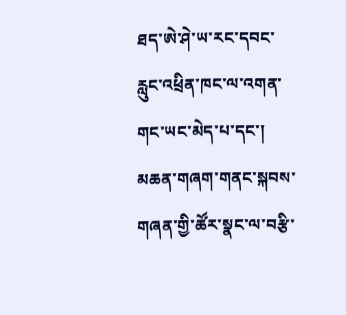ཐད་ཨེ་ཤེ་ཡ་རང་དབང་རླུང་འཕྲིན་ཁང་ལ་འགན་གང་ཡང་མེད་པ་དང་། མཆན་གཞག་གནང་སྐབས་གཞན་གྱི་ཚོར་སྣང་ལ་བརྩི་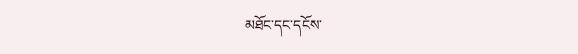མཐོང་དང་དངོས་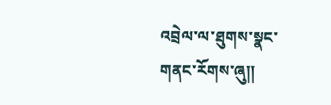འབྲེལ་ལ་ཐུགས་སྣང་གནང་རོགས་ཞུ༎